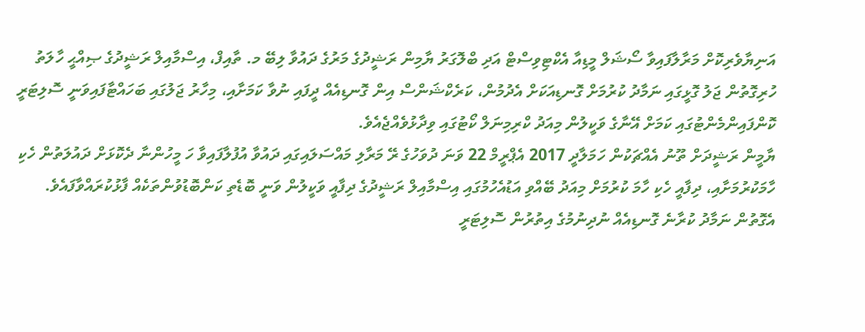އަނިޔާވެރިކޮށް މަރާލާފައިވާ ސޯޝަލް މީޑިއާ އެކްޓިވިސްޓް އަދި ބްލޮގަރު ޔާމިން ރަޝީދުގެ މަރުގެ ދައުވާ ލިބޭ މ. ތާއިފް، އިސްމާއިލް ރަޝީދުގެ ޞިއްޙީ ހާލަތު ހުރިގޮތުން ޖަލު ގޮޅީގައި ނަމާދު ކުރުމަށް ގޮނޑިއަކަށް އެދުމުން، ކަރެކްޝަންސް އިން ގޮނޑިއެއް ދީފައި ނުވާ ކަމަށާއި، މިހާރު ޖަލުގައި ބަހައްޓާފައިވަނީ ސޮލިޓަރީ ކޮންފައިންމެންޓުގައި ކަމަށް އޭނާގެ ވަކީލުން މިއަދު ކްރިމިނަލް ކޯޓުގައި ވިދާޅުވެއްޖެއެވެ.
ޔާމީން ރަޝީދަށް ތޫނު އެއްޗަކުން ހަމަލާދީ 2017 އެޕްރީމް 22 ވަނަ ދުވަހުގެ ރޭ މަރާލި މައްސަލައިގައި ދައުވާ އުފުލާފައިވާ ހަ މީހުންނާ ދެކޮޅަށް ދައުލަތުން ހެކި ހާމަކުރުމަށާއި، ދިފާއީ ހެކި ހާމަ ކުރުމަށް މިއަދު ބޭއްވި އަޑުއެހުމުގައި އިސްމާއިލް ރަޝީދުގެ ދިފާއީ ވަކީލުން ވަނީ ބޮޑެތި ކަންބޮޑުވުންތަކެއް ފާޅުކުރައްވާފައެވެ. އެގޮތުން ނަމާދު ކުރާނެ ގޮނޑިއެއް ނުދިނުމުގެ އިތުރުން ސޮލިޓަރީ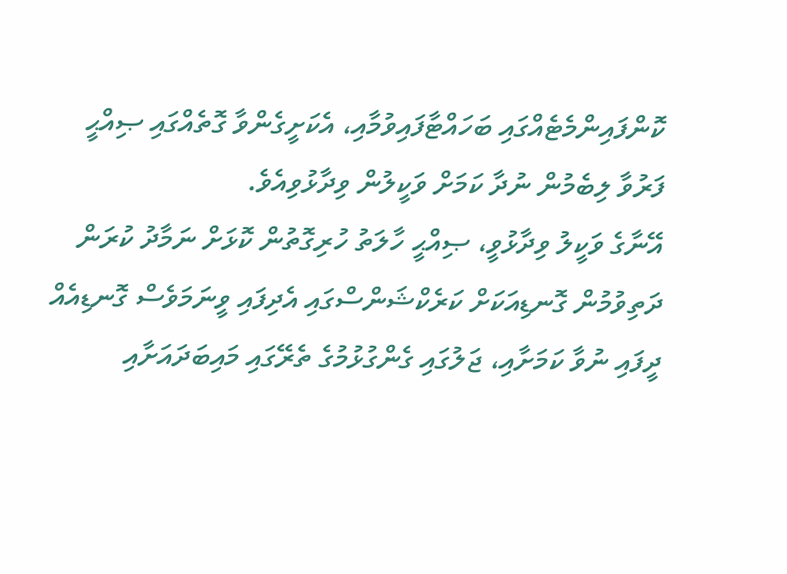ކޮންފައިންމެޓެއްގައި ބަހައްޓާފައިވުމާއި، އެކަށީގެންވާ ގޮތެއްގައި ޞިއްޙީ ފަރުވާ ލިބެމުން ނުދާ ކަމަށް ވަކީލުން ވިދާޅުވިއެވެ.
އޭނާގެ ވަކީލު ވިދާޅުވީ، ޞިއްޙީ ހާލަތު ހުރިގޮތުން ކޮޅަށް ނަމާދު ކުރަން ދަތިވުމުން ގޮނޑިއަކަށް ކަރެކްޝަންސްގައި އެދިފައި ވީނަމަވެސް ގޮނޑިއެއް ދީފައި ނުވާ ކަމަށާއި، ޖަލުގައި ގެންގުޅުމުގެ ތެރޭގައި މައިބަދައަށާއި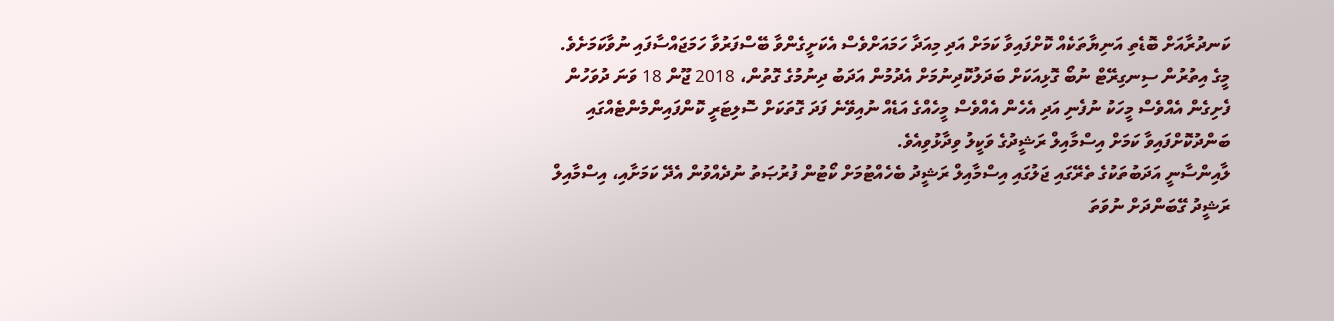ކަނދުރާއަށް ބޮޑެތި އަނިޔާތަކެއް ކޮށްފައިވާ ކަމަށް އަދި މިއަދާ ހަމައަށްވެސް އެކަށީގެންވާ ބޭސްފަރުވާ ހަމަޖައްސާފައި ނުވާކަމަށެވެ.
މީގެ އިތުރުން ސިނގިރޭޓް ނުބޯ ގޮޅިއަކަށް ބަދަލުކޮދިނުމަށް އެދުމުން އަދަބު ދިނުމުގެ ގޮތުން، 2018 ޖޫން 18 ވަނަ ދުވަހުން ފެށިގެން އެއްވެސް މީހަކު ނުފެނި އަދި އެހެން އެއްވެސް މީހެއްގެ އަޑެއް ނުއިވޭނެ ފަދަ ގޮތަކަށް ސޮލިޓަރީ ކޮންފައިންމެންޓެއްގައި ބަންދުކޮށްފައިވާ ކަމަށް އިސްމާއިލް ރަޝީދުގެ ވަކީލު ވިދާޅުވިއެވެ.
ލާއިންސާނީ އަދަބުތަކުގެ ތެރޭގައި ޖަލުގައި އިސްމާއިލް ރަޝީދު ބެހެއްޓުމަށް ކޯޓުން ފުރުޞަތު ނުދެއްވުން އެދޭ ކަމަށާއި، އިސްމާއިލް ރަޝީދު ގޭބަންދަށް ނުވަތަ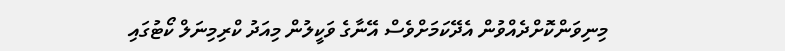މިނިވަންކޮށްދެއްވުން އެދޭކަމަށްވެސް އޭނާގެ ވަކީލުން މިއަދު ކްރިމިނަލް ކޯޓުގައި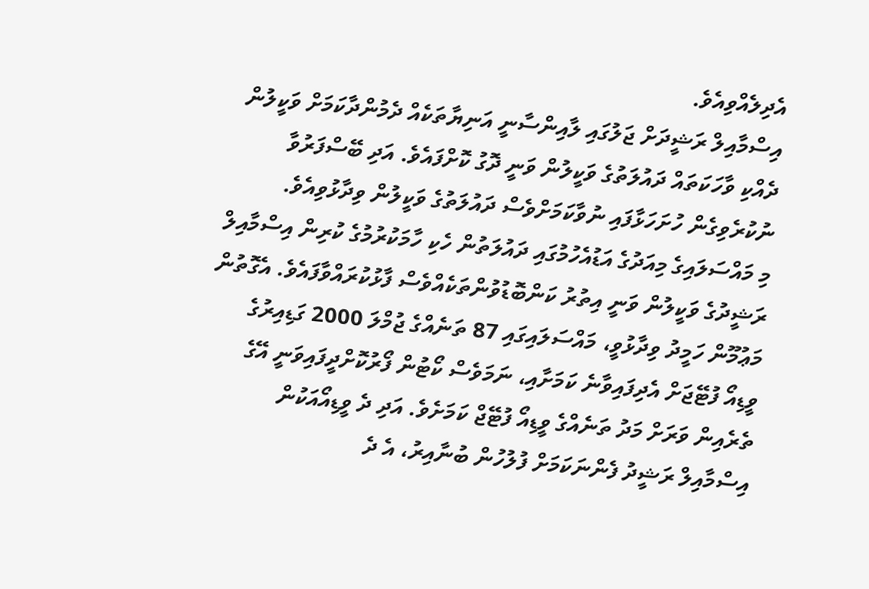އެދިލެއްވިއެވެ.
އިސްމާއިލް ރަޝީދަށް ޖަލުގައި ލާއިންސާނީ އަނިޔާތަކެއް ދެމުންދާކަމަށް ވަކީލުން ދެއްކި ވާހަކަތައް ދައުލަތުގެ ވަކީލުން ވަނީ ދޮގު ކޮށްފައެވެ. އަދި ބޭސްފަރުވާ ނުކުރެވިގެން ހުށަހަޅާފައި ނުވާކަމަށްވެސް ދައުލަތުގެ ވަކީލުން ވިދާޅުވިއެވެ.
މި މައްސަލައިގެ މިއަދުގެ އަޑުއެހުމުގައި ދައުލަތުން ހެކި ހާމަކުރުމުގެ ކުރިން އިސްމާއިލް ރަޝީދުގެ ވަކީލުން ވަނީ އިތުރު ކަންބޮޑުވުންތަކެއްވެސް ފާޅުކުރައްވާފައެވެ. އެގޮތުން މަޢުމޫން ހަމީދު ވިދާޅުވީ، މައްސަލައިގައި 87 ތަނެއްގެ ޖުމްލަ 2000 ގަޑިއިރުގެ ވީޑިއޯ ފުޓޭޖަށް އެދިފައިވާނެ ކަމަށާއި، ނަމަވެސް ކޯޓުން ފޯރުކޮށްދީފައިވަނީ އޭގެ ތެރެއިން ވަރަށް މަދު ތަނެއްގެ ވީޑިއޯ ފުޓޭޖް ކަމަށެވެ. އަދި ދެ ވީޑިއޯއަކުން އިސްމާއިލް ރަޝީދު ފެންނަކަމަށް ފުލުހުން ބުނާއިރު، އެ ދެ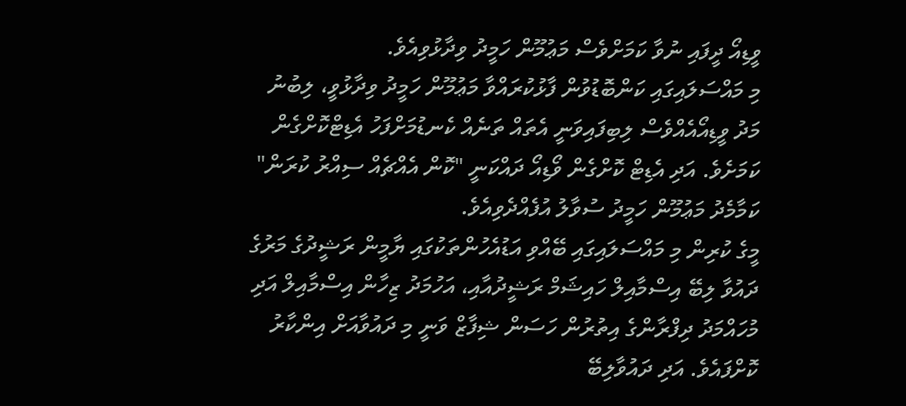ވީޑިއޯ ދީފައި ނުވާ ކަމަށްވެސް މަޢުމޫން ހަމީދު ވިދާޅުވިއެވެ.
މި މައްސަލައިގައި ކަންބޮޑުވުން ފާޅުކުރައްވާ މަޢުމޫން ހަމީދު ވިދާޅުވީ، ލިބުނު މަދު ވީޑިއޯއެއްވެސް ލިބިފައިވަނީ އެތައް ތަނެއް ކެނޑުމަށްފަހު އެޑިޓްކޮށްގެން ކަމަށެވެ. އަދި އެޑިޓް ކޮށްގެން ވޯޑިއޯ ދައްކަނީ "ކޮން އެއްޗެއް ސިއްރު ކުރަން" ކަމާމެދު މަޢުމޫން ހަމީދު ސުވާލު އުފެއްދެވިއެވެ.
މީގެ ކުރިން މި މައްސަލައިގައި ބޭއްވި އަޑުއެހުންތަކުގައި ޔާމީން ރަޝީދުގެ މަރުގެ ދައުވާ ލިބޭ އިސްމާއިލް ހައިޝަމް ރަޝީދުއާއި، އަހުމަދު ޒިހާން އިސްމާއިލް އަދި މުހައްމަދު ދިފްރާންގެ އިތުރުން ހަސަން ޝިފާޒް ވަނީ މި ދައުވާއަށް އިންކާރު ކޮށްފައެވެ. އަދި ދައުވާލިބޭ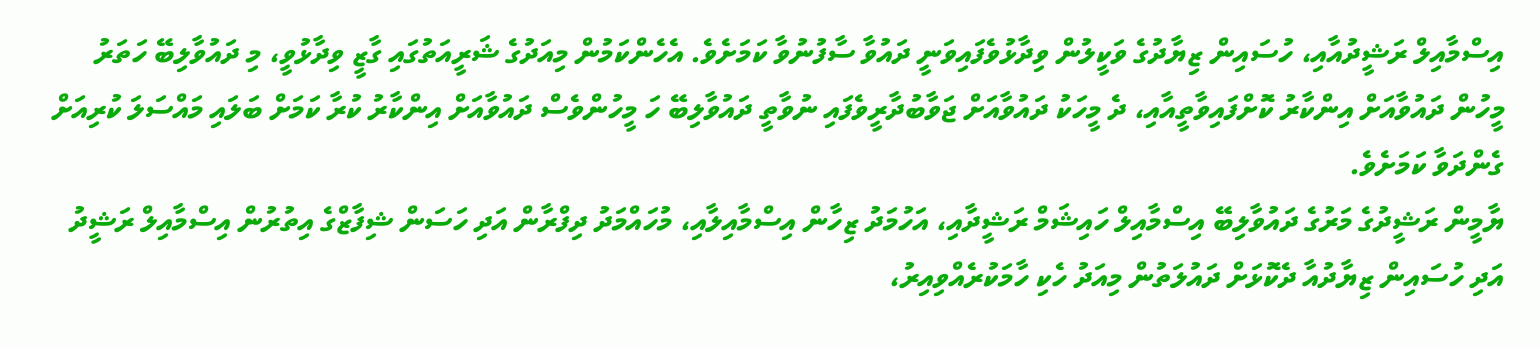އިސްމާއިލް ރަޝީދުއާއި، ހުސައިން ޒިޔާދުގެ ވަކީލުން ވިދާޅުވެފައިވަނީ ދައުވާ ސާފުނުވާ ކަމަށެވެ. އެހެންކަމުން މިއަދުގެ ޝަރީއަތުގައި ގާޒީ ވިދާޅުވީ، މި ދައުވާލިބޭ ހަތަރު މީހުން ދައުވާއަށް އިންކާރު ކޮށްފައިވާތީއާއި، ދެ މީހަކު ދައުވާއަށް ޖަވާބުދާރީވެފައި ނުވާތީ ދައުވާލިބޭ ހަ މީހުންވެސް ދައުވާއަށް އިންކާރު ކުރާ ކަމަށް ބަލައި މައްސަލަ ކުރިއަށް ގެންދަވާ ކަމަށެވެ.
ޔާމީން ރަޝީދުގެ މަރުގެ ދައުވާލިބޭ އިސްމާއިލް ހައިޝަމް ރަޝީދާއި، އަހުމަދު ޒިހާން އިސްމާއިލާއި، މުހައްމަދު ދިފްރާން އަދި ހަސަން ޝިފާޒްގެ އިތުރުން އިސްމާއިލް ރަޝީދު އަދި ހުސައިން ޒިޔާދުއާ ދެކޮޅަށް ދައުލަތުން މިއަދު ހެކި ހާމަކުރެއްވިއިރު،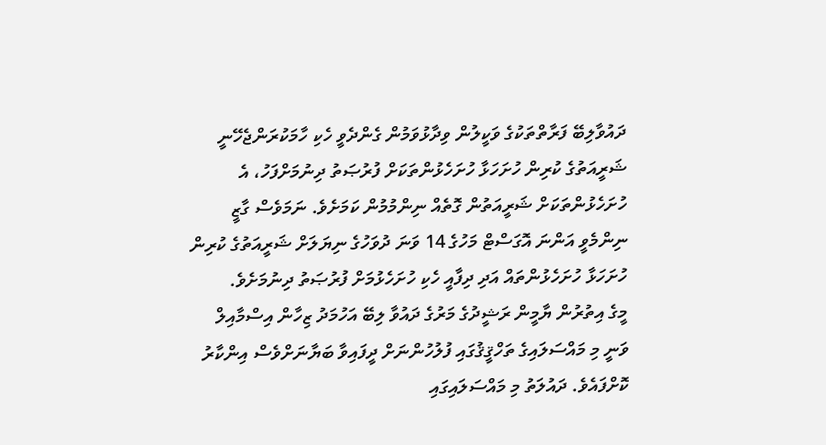ދައުވާލިބޭ ފަރާތްތަކުގެ ވަކީލުން ވިދާޅުވަމުން ގެންދެވީ ހެކި ހާމަކުރަންޖެހޭނީ ޝަރީއަތުގެ ކުރިން ހުށަހަޅާ ހުށަހެޅުންތަކަށް ފުރުޞަތު ދިނުމަށްފަހު، އެ ހުށަހެޅުންތަކަށް ޝަރީއަތުން ގޮތެއް ނިންމުމުން ކަމަށެވެ. ނަމަވެސް ގާޒީ ނިންމެވީ އަންނަ އޮގަސްޓް މަހުގެ 14 ވަނަ ދުވަހުގެ ނިޔަލަށް ޝަރީއަތުގެ ކުރިން ހުށަހަޅާ ހުށަހެޅުންތައް އަދި ދިފާއީ ހެކި ހުށަހެޅުމަށް ފުރުޞަތު ދިނުމަށެވެ.
މީގެ އިތުރުން ޔާމީން ރަޝީދުގެ މަރުގެ ދައުވާ ލިބޭ އަހުމަދު ޒިހާން އިސްމާއިލް ވަނީ މި މައްސަލައިގެ ތަހްޤީޤުގައި ފުލުހުންނަށް ދީފައިވާ ބަޔާނަށްވެސް އިންކާރު ކޮށްފައެވެ. ދައުލަތު މި މައްސަލައިގައި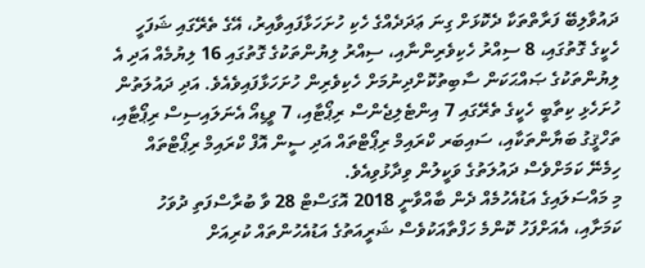ދައުވާލިބޭ ފަރާތްތަކާ ދެކޮޅަށް ގިނަ ޢަދަދެއްގެ ހެކި ހުށަހަޅާފައިވާއިރު، އޭގެ ތެރޭގައި ޝަފަހީ ހެކީގެ ގޮތުގައި، 8 ސިއްރު ހެކިވެރިންނާއި، ސިއްރު ލިޔުންތަކުގެ ގޮތުގައި 16 ލިޔުމެއް އަދި އެ ލިޔުންތަކުގެ ޞައްޙަކަން ސާބިތުކޮށްދިނުމަށް ހެކިވެރިން ހުށަހަޅާފައިވެއެވެ. އަދި ދައުލަތުން ހުށަހެޅި ކިތާބީ ހެކީގެ ތެރޭގައި 7 އިންޓެލިޖެންސް ރިޕޯޓާއި، 7 ވީޑިއޯ އެނަލައިސިސް ރިޕޯޓާއި، ތަހްޤީގު ބަޔާންތަކާއި، ސައިބަރ ކްރައިމް ރިޕޯޓްތައް އަދި ސީން އޮފް ކްރައިމް ރިޕޯޓްތައް ހިމެނޭ ކަމަށްވެސް ދައުލަތުގެ ވަކީލުން ވިދާޅުވިއެވެ.
މި މައްސަލައިގެ އަޑުއެހުމެއް ދެން ބާއްވާނީ 2018 އޮގަސްޓް 28 ވާ ބުރާސްފަތި ދުވަހު ކަމަށާއި، އެއަށްފަހު ކޮންމެ ހަފްތާއަކުވެސް ޝަރީއަތުގެ އަޑުއެހުންތައް ކުރިއަށް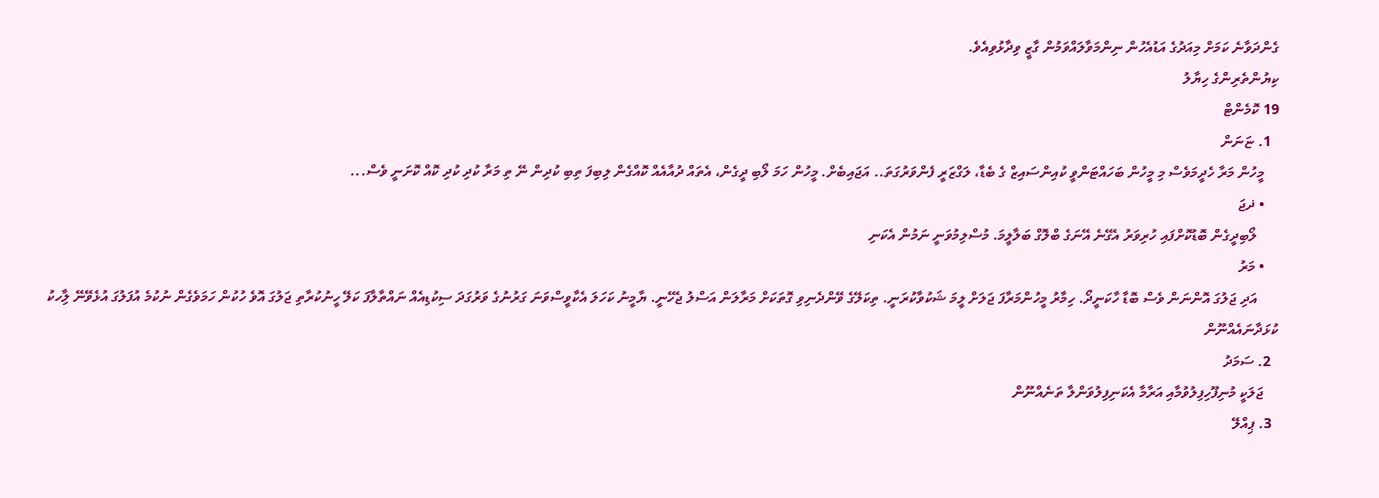ގެންދަވާނެ ކަމަށް މިއަދުގެ އަޑުއެހުން ނިންމަވާލައްވަމުން ގާޒީ ވިދާޅުވިއެވެ.
ކިޔުންތެރިންގެ ހިޔާލު
19 ކޮމެންޓް
  1. ޏަނަން
    މީހުން މަރާ ހެދީމަވެސް މި މީހުން ބަހައްޓަންވީ ކުއިންސައިޒް ގެ ބެޑާ، ލަގްޒަރީ ފެންވަރުގަތަ.. އަޖައިބެށް. މީހުން ހަމަ ލޯބި ދީގެން، އެތައް ދުއާއެއް ކޮއްގެން ލިބިފަ ތިބި ކުދިން ނޭ ތި މަރާ ކުދި ކުދި ކޮއް ކޮށަނީ ވެސް...
    • ޛޖަ
      ލޯބިދީގެން ބޮޑުކޮށްފައި ހުރިވަރު އެގޭނެ އޭނަގެ ބްލޮގް ބަލާލީމަ. މުސްލިމުވަނީ ނަމުން އެކަނި
    • މަރު
      އަދި ޖަލުގަ އޮންނަން ވެސް ބޮޑާ ހާކަނީދޯ. ހިމާރު މީހުންމަރާފަ ޖަލަށް ލީމަ ޝަކުވާކުރަނީ. ތިކަލޭގެ ވޭންދެނިވި ގޮތަކަށް މަރާލަން އަސްލު ޖެހޭނީ. ޔާމީނު ކަހަލަ އެކާވީސްވަނަ ގަރުނުގެ ވަރުގަދަ ސިކުޑިއެއް ނައްތާލާފަ ކަލޭ ހީނުކުރާތި ޖަލުގަ އޮވެ ހުކުން ހަމަވެގެން ނުކުމެ އުފަލުގަ އުޅެވޭނޭ ލާިހކު ކުޅަދާނައެއްނޫން
  2. ސަމަދު
    ޖަލަކީ މުނިފޫހިފިލުވުމާއި އަރާމާ އެކަނިފިލުވަންލާ ތަނެއްނޫން
  3. ޕިއްލޭ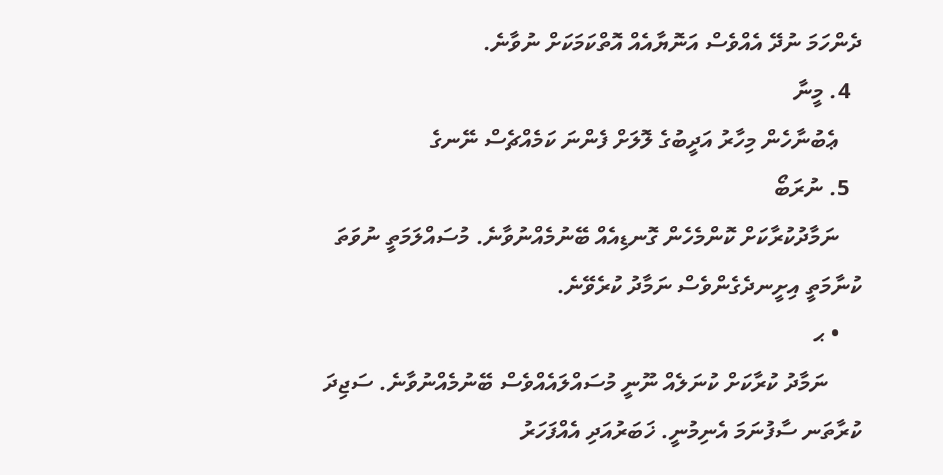ދެންހަމަ ނުދޭ އެއްވެސް އަނޮޔާއެއް އޮތްކަމަކަށް ނުވާނެ.
  4. މީނާ
    ޢެބުނާހެން މިހާރު އަދީބުގެ ލޮލަށް ފެންނަ ކަމެއްޗެސް ނޭނގެ
  5. ނުރަބޯ
    ނަމާދުކުރާކަށް ކޮންމެހެން ގޮނޑިއެއް ބޭނުމެއްނުވާނެ. މުސައްލަމަތީ ނުވަތަ ކުނާމަތީ އިށީނދެގެންވެސް ނަމާދު ކުރެވޭނެ.
    • ޙ
      ނަމާދު ކުރާކަށް ކުނަލެއް ނޫނީ މުސައްލައެއްވެސް ބޭނުމެއްނުވާނެ. ސަޖިދަ ކުރާތަނ ސާފުނަމަ އެނިމުނީ. ޚަބަރުއަދި އެއްފަހަރު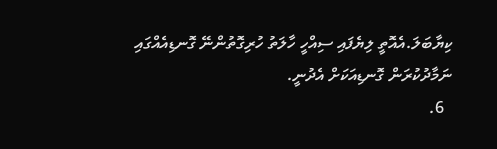ކިޔާބަލަ.އެއޮތީ ލިޔެފައި ސިއްހީ ހާލަތު ހުރިގޮތުންނޭ ގޮނޑިއެއްގައި ނަމާދުކުރަން ގޮނޑިއަކަށް އެދުނީ.
  6.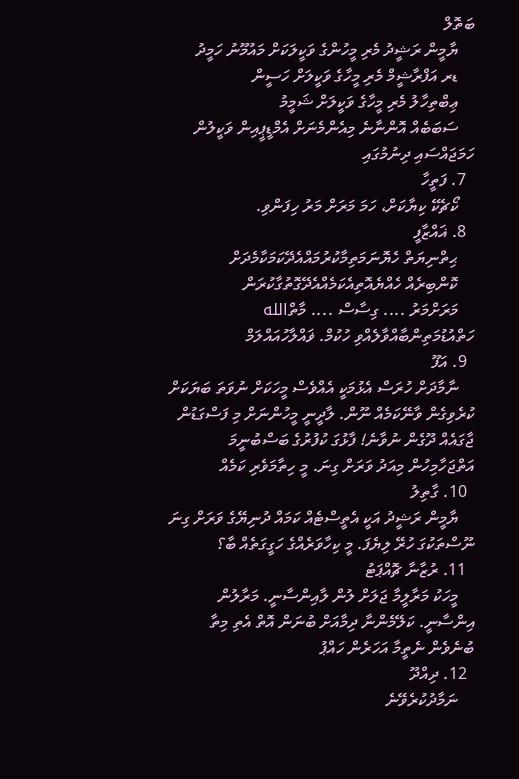ބަތޮލް
    ޔާމީން ރަޝީދު މެރި މީހުންގެ ވަކީލަކަށް މައުމޫނު ހަމީދު
    ޑރ އަފްރާޝީމް މެރި މީހާގެ ވަކީލަށް ހަސީން
    ޢިބްތިހާލު މެރި މީހާގެ ވަކީލަށް ޝަމީމު
    ސަބަބެއް އޮންނާނެ މިއެންމެނަށް އެމްޑީޕީއިން ވަކީލުން ހަމަޖައްސައި ދިނުމުގައި
  7. ފަތީހާ
    ކޯޗެކޭ ކިޔާކަށް، ހަމަ މަރަށް މަރު ހިފަންވި.
  8. ޣައްޒާފީ
    ޙިތްނިޔަތް ހެޔޮނަމަތިމާކުރުމައްއެދޭކަމަކާމެދަށް
    ކޮންބިރެއް ހެއްޔެއޮތިއެކަމެއްއެދޭގޮތުގާކުރަން
    މަރަށްމަރު .... ގިސާސް .... މާތްالله ހަތްއުޑުމަތިންބާއްވާލެއްވި ހުކުމް. ޥައްލާހުއައްލަމް
  9. އަފޫ
    ނާމާދަށް ހުރަސް އެޅުމަކީ އެއްވެސް މީހަކަށް ނުވަތަ ބަޔަކަށް ކުރެވިގެން ވާނޭކަމެއް ނޫން. ލާދީނީ މީހުންނަށް މި ފަސްގަޑުން ޖާގައެއް ދޫގެން ނުވާނެ! ފާޅުގަ ކުފުރުގެ ބަސްބުނީމަ އަތްޖަހާމިހުން މިއަދު ވަރަށް ގިނަ. މީ ހިތާމަވެރި ކަމެއް
  10. ގާތިލު
    ޔާމީން ރަޝީދު އަކީ އެތީސްޓެއް ކަމައް ދުނިޔޭގެ ވަރަށް ގިނަ ނޫސްތަކުގަ ހުރޭ ލިޔެފަ. މީ ކިހާވަރެއްގެ ހަގީގަތެއް ބާ؟
  11. ރުޒާނާ ޗޮއްޕަޓު
    މީހަކު މަރާލީމާ ޖަލަށް ލުން ލާއިންސާނީ. މަރާލުން އިންސާނީ. ކަލޭމެންނާ ދިމާއަށް ބުނަން އޮތް އެތި މިތާ ބުނެވެން ނެތީމާ އަހަރެން ހައްޕު
  12. ދިއްދޫ
    ނަމާދުކުރެވޭނެ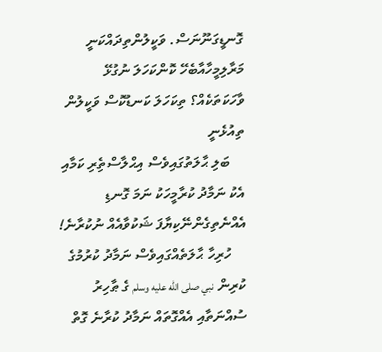ގޮނޑީގަނޫނަސް. ވަކީލުންތިދައްކަނީ މަރާލިމީހާއާބެހޭ ކޮންކަހަލަ ނުގުޅޭ ވާހަކަތަކެއް؟ ތިކަހަލަ ކަނޑުކޮސް ވަކީލުން ތިއުޅެނީ
    ބަލި ޙާލަތުގައިވެސް އިޙްލާސްތެިރި ކަމާއި އެކު ނަމާދު ކުރާމީހަކު ނަމަ ގޮނޑި އެއްނެތިގެންނޭކިޔާފަ ޝަކުވާއެއް ނުކުރާނެ!
    ހުރިހާ ޙާލަތެއްގައިވެސް ނަމާދު ކުރުމުގެ ކުރިން نبي صلى الله عليه وسلم ގެ ޠާހިރު ސުއްނަތާއި އެއްގޮތައް ނަމާދު ކުރާނެ ގޮތް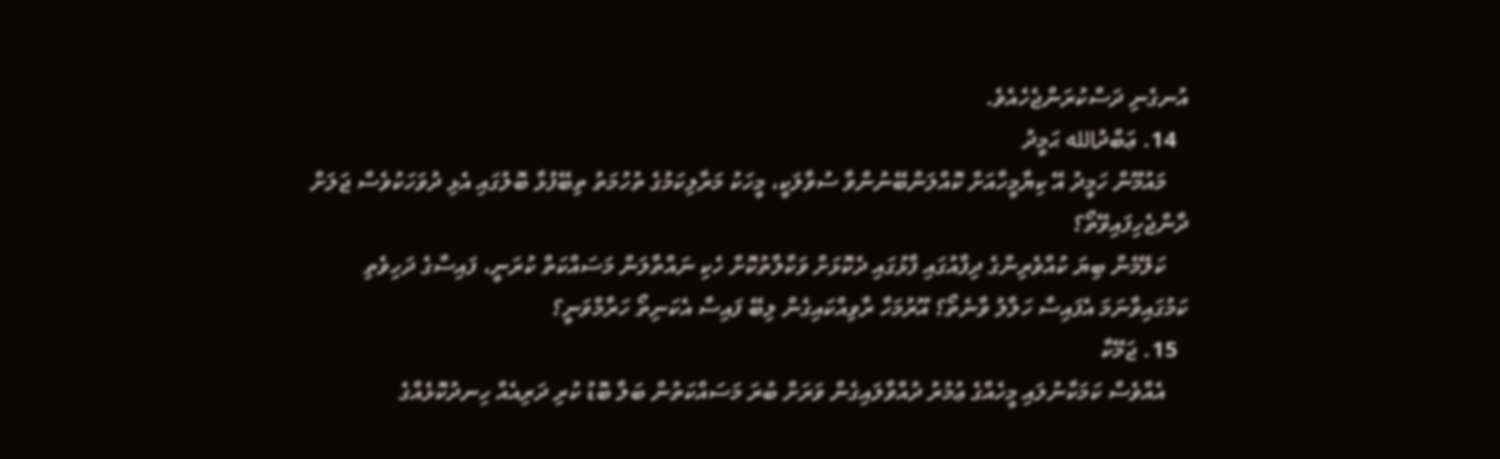އުނގެނި ދަސްކުރަންޖެހެއެވެ.
  14. ޢަބްދުالله ޙަމީދު
    މައުމޫން ހަމީދު އޭ ކިޔާމީހާއަށް ކޮއްލަންބޭނުންވާ ސުވާލަކީ، މީހަކު މަރާލިކަމުގެ ތުހުމަތު ތިބޭފުޅާ ބޮލުގައި އެޅި ދުވަހަކުވެސް ޖަލަށް ދާންޖެހިފައިވޭތޯ؟
    ކަލޭމެން ބިޔަ ކުއްވެރިންގެ ދިފާއުގައި ފާޅުގައި ދެކޮޅަށް ވަކާލާތުކޮށް ހެކި ނައްތާލަން މަސައްކަތް ކުރަނީ، ފައިސާގެ ދަހިވެތި ކަމުގައިވާނަމަ އެފައިސާ ހަލާލު ވާނެތޯ؟ އޫރުމަހާ ރާވިއްކައިގެން ލިބޭ ފައިސާ އެކަނިތޯ ހަރާމްވަނީ؟
  15. ޖަމޭކާ
    އެއްވެސް ކަމަކާނުލައި މީހެއްގެ ޢުމުރު ދުއްވާލައިގެން ވަރަށް ބުރަ މަސައްކަތުން ބަލާ ބޮޑު ކުރި ދަރިއެއް ހިނދުކޮޅެއްގެ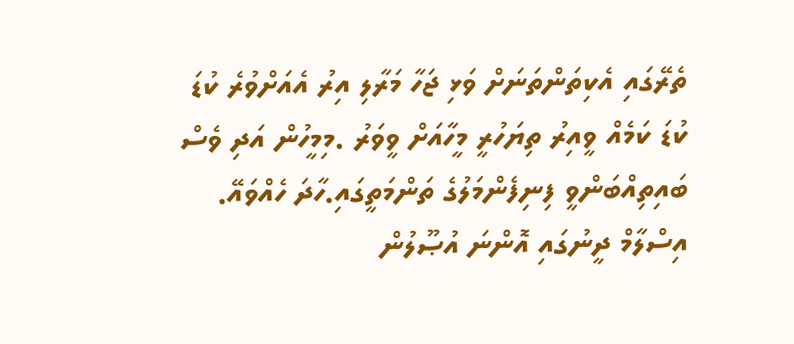ތެރޭގައި އެކިތަންތަނަށް ވަޅި ޖަހާ މަރާލި އިރު އެއަށްވުރެ ކުޑަ ކުޑަ ކަމެއް ވީއިރު ތިޔަހުރީ މީހާއަށް ވީވަރު .މިމީހުން އަދި ވެސް ބައިތިއްބަންވީ ފިނިފެންމަލުގެ ތަންމަތީގައި.ހާދަ ހެއްވައޭ. އިސްލާމް ދީނުގައި އޮންނަ އުޞޫލުން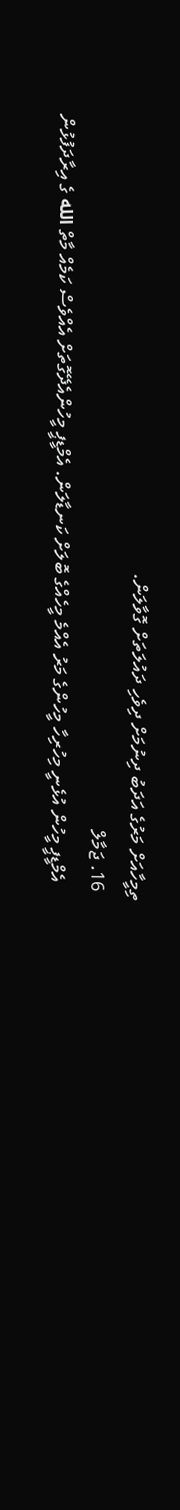ތިމީހާއަށް މަރުގެ އަދަބު ދިނުމަށް ދިވެހި ދައުލަތަށް ގޮވާލަން.
  16. ޖަމާލް
    އެމްޑީޕީ މީހުން އުޅެނީ މިހުރިހާ މީހުންގެ މަރު އެއްމެ މީހެއްގެ ބޮލަށް ކަނޑާލަން. އެމްޑީޕީ މީހުންއެދޭގޮތަށް އެއްވެސް ކަމެއް މާތް الله ގެ އިރާދަފުޅުން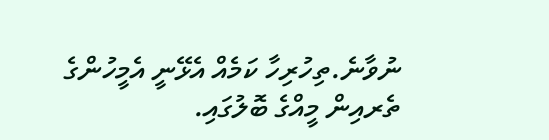ނުވާނެ.ތިހުރިހާ ކަމެއް އެޅޭނީ އެމީހުންގެ ތެރއިން މީއްގެ ބޮލުގައި.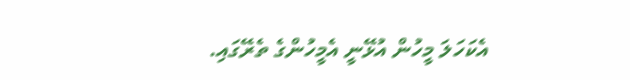އެކަހަލަ މީހުން އުޅޭނީ އެމީހުންގެ ތެރޭގައި.